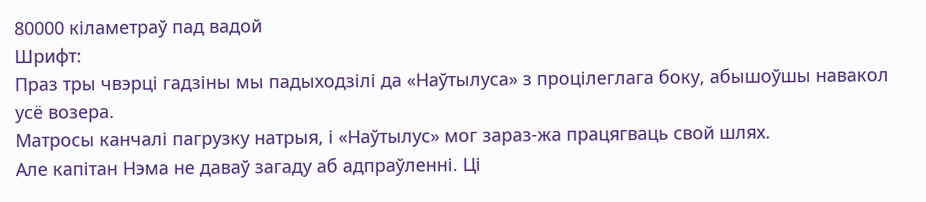80000 кіламетраў пад вадой
Шрифт:
Праз тры чвэрці гадзіны мы падыходзілі да «Наўтылуса» з процілеглага боку, абышоўшы навакол усё возера.
Матросы канчалі пагрузку натрыя, і «Наўтылус» мог зараз-жа працягваць свой шлях.
Але капітан Нэма не даваў загаду аб адпраўленні. Ці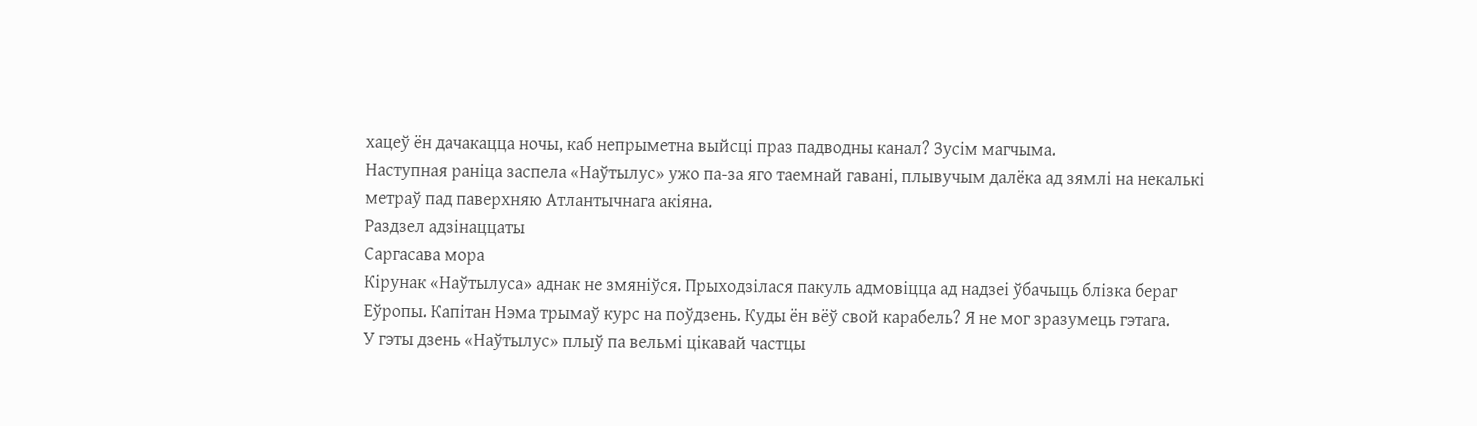хацеў ён дачакацца ночы, каб непрыметна выйсці праз падводны канал? Зусім магчыма.
Наступная раніца заспела «Наўтылус» ужо па-за яго таемнай гавані, плывучым далёка ад зямлі на некалькі метраў пад паверхняю Атлантычнага акіяна.
Раздзел адзінаццаты
Саргасава мора
Кірунак «Наўтылуса» аднак не змяніўся. Прыходзілася пакуль адмовіцца ад надзеі ўбачыць блізка бераг Еўропы. Капітан Нэма трымаў курс на поўдзень. Куды ён вёў свой карабель? Я не мог зразумець гэтага.
У гэты дзень «Наўтылус» плыў па вельмі цікавай частцы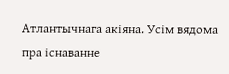Атлантычнага акіяна. Усім вядома пра існаванне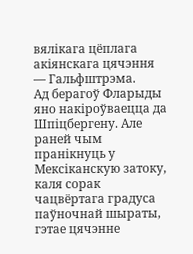вялікага цёплага акіянскага цячэння — Гальфштрэма.
Ад берагоў Фларыды яно накіроўваецца да Шпіцбергену. Але раней чым пранікнуць у Мексіканскую затоку, каля сорак чацвёртага градуса паўночнай шыраты, гэтае цячэнне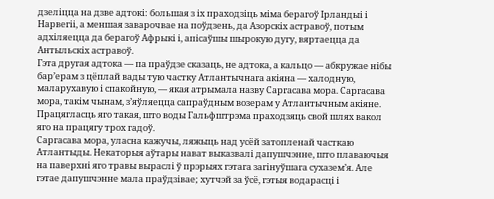дзеліцца на дзве адтокі: большая з іх праходзіць міма берагоў Ірландыі і Нарвегіі, а меншая заварочвае на поўдзень, да Азорскіх астравоў, потым адхіляецца да берагоў Афрыкі і, апісаўшы шырокую дугу, вяртаецца да Антыльскіх астравоў.
Гэта другая адтока — па праўдзе сказаць, не адтока, а кальцо — абкружае нібы бар’ерам з цёплай вады тую частку Атлантычнага акіяна — халодную, маларухавую і спакойную, — якая атрымала назву Саргасава мора. Саргасава мора, такім чынам, з’яўляецца сапраўдным возерам у Атлантычным акіяне. Працягласць яго такая, што воды Гальфштрэма праходзяць свой шлях вакол яго на працягу трох гадоў.
Саргасава мора, уласна кажучы, ляжыць над усёй затопленай часткаю Атлантыды. Некаторыя аўтары нават выказвалі дапушчэнне, што плаваючыя на паверхні яго травы выраслі ў прэрыях гэтага загінуўшага сухазем’я. Але гэтае дапушчэнне мала праўдзівае; хутчэй за ўсё, гэтыя водарасці і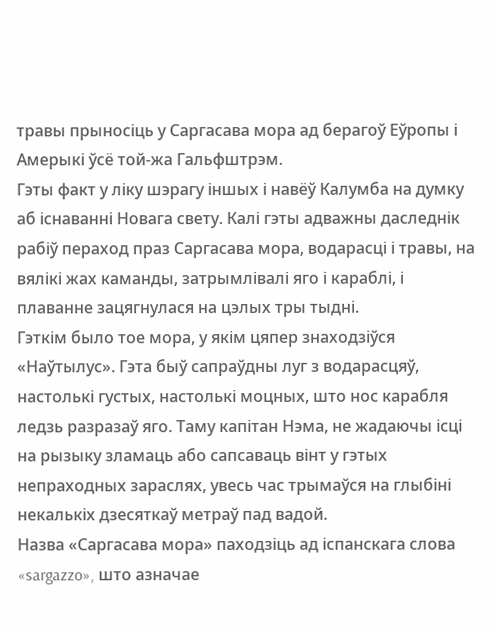травы прыносіць у Саргасава мора ад берагоў Еўропы і Амерыкі ўсё той-жа Гальфштрэм.
Гэты факт у ліку шэрагу іншых і навёў Калумба на думку аб існаванні Новага свету. Калі гэты адважны даследнік рабіў пераход праз Саргасава мора, водарасці і травы, на вялікі жах каманды, затрымлівалі яго і караблі, і плаванне зацягнулася на цэлых тры тыдні.
Гэткім было тое мора, у якім цяпер знаходзіўся «Наўтылус». Гэта быў сапраўдны луг з водарасцяў, настолькі густых, настолькі моцных, што нос карабля ледзь разразаў яго. Таму капітан Нэма, не жадаючы ісці на рызыку зламаць або сапсаваць вінт у гэтых непраходных зараслях, увесь час трымаўся на глыбіні некалькіх дзесяткаў метраў пад вадой.
Назва «Саргасава мора» паходзіць ад іспанскага слова «sargazzo», што азначае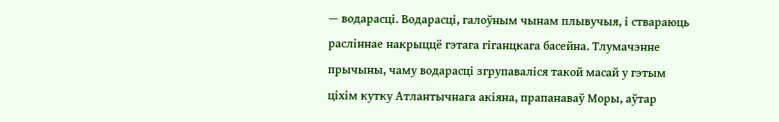— водарасці. Водарасці, галоўным чынам плывучыя, і ствараюць расліннае накрыццё гэтага гіганцкага басейна. Тлумачэнне прычыны, чаму водарасці згрупаваліся такой масай у гэтым ціхім кутку Атлантычнага акіяна, прапанаваў Моры, аўтар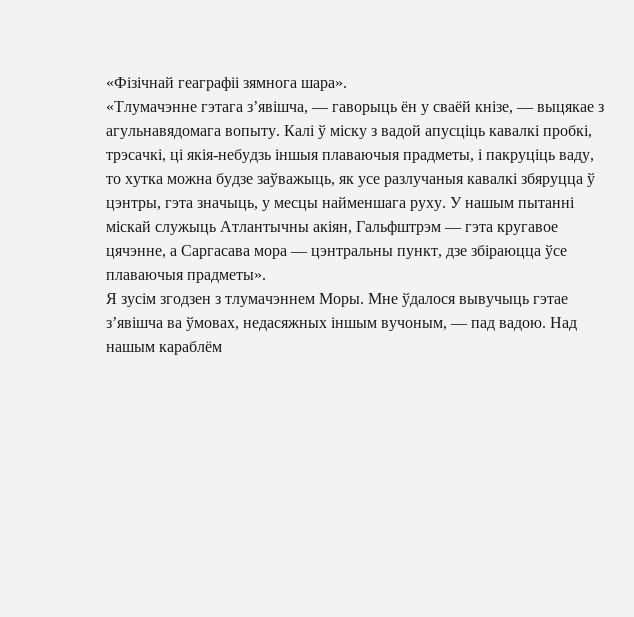«Фізічнай геаграфіі зямнога шара».
«Тлумачэнне гэтага з’явішча, — гаворыць ён у сваёй кнізе, — выцякае з агульнавядомага вопыту. Калі ў міску з вадой апусціць кавалкі пробкі, трэсачкі, ці якія-небудзь іншыя плаваючыя прадметы, і пакруціць ваду, то хутка можна будзе заўважыць, як усе разлучаныя кавалкі збяруцца ў цэнтры, гэта значыць, у месцы найменшага руху. У нашым пытанні міскай служыць Атлантычны акіян, Гальфштрэм — гэта кругавое цячэнне, а Саргасава мора — цэнтральны пункт, дзе збіраюцца ўсе плаваючыя прадметы».
Я зусім згодзен з тлумачэннем Моры. Мне ўдалося вывучыць гэтае з’явішча ва ўмовах, недасяжных іншым вучоным, — пад вадою. Над нашым караблём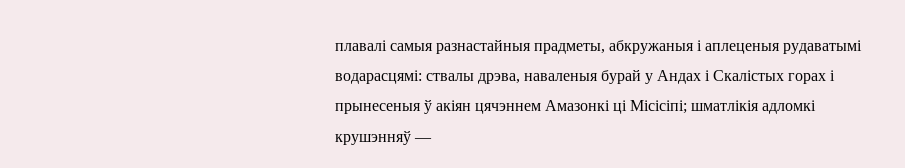плавалі самыя разнастайныя прадметы, абкружаныя і аплеценыя рудаватымі водарасцямі: ствалы дрэва, наваленыя бурай у Андах і Скалістых горах і прынесеныя ў акіян цячэннем Амазонкі ці Місісіпі; шматлікія адломкі крушэнняў —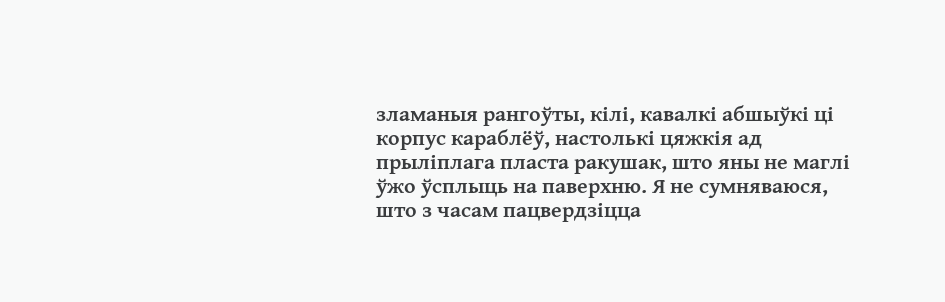зламаныя рангоўты, кілі, кавалкі абшыўкі ці корпус караблёў, настолькі цяжкія ад прыліплага пласта ракушак, што яны не маглі ўжо ўсплыць на паверхню. Я не сумняваюся, што з часам пацвердзіцца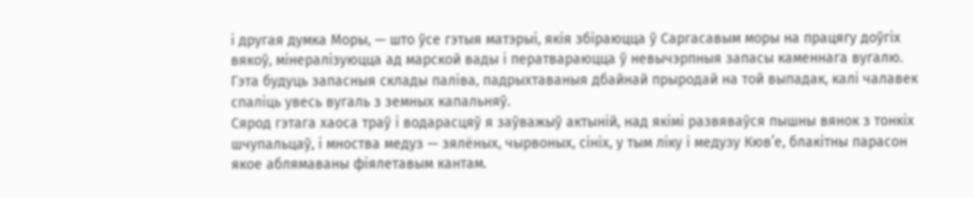і другая думка Моры, — што ўсе гэтыя матэрыі, якія збіраюцца ў Саргасавым моры на працягу доўгіх вякоў, мінералізуюцца ад марской вады і ператвараюцца ў невычэрпныя запасы каменнага вугалю. Гэта будуць запасныя склады паліва, падрыхтаваныя дбайнай прыродай на той выпадак, калі чалавек спаліць увесь вугаль з земных капальняў.
Сярод гэтага хаоса траў і водарасцяў я заўважыў актыній, над якімі развяваўся пышны вянок з тонкіх шчупальцаў, і мноства медуз — зялёных, чырвоных, сініх, у тым ліку і медузу Кюв’е, блакітны парасон якое аблямаваны фіялетавым кантам.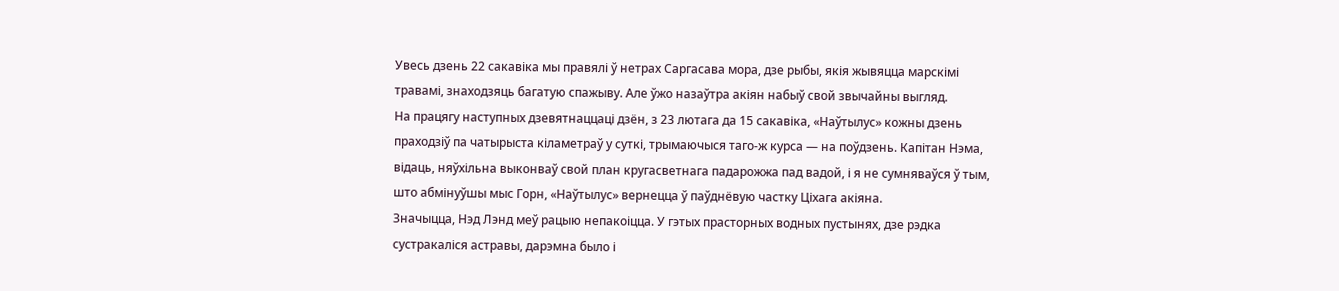Увесь дзень 22 сакавіка мы правялі ў нетрах Саргасава мора, дзе рыбы, якія жывяцца марскімі травамі, знаходзяць багатую спажыву. Але ўжо назаўтра акіян набыў свой звычайны выгляд.
На працягу наступных дзевятнаццаці дзён, з 23 лютага да 15 сакавіка, «Наўтылус» кожны дзень праходзіў па чатырыста кіламетраў у суткі, трымаючыся таго-ж курса — на поўдзень. Капітан Нэма, відаць, няўхільна выконваў свой план кругасветнага падарожжа пад вадой, і я не сумняваўся ў тым, што абмінуўшы мыс Горн, «Наўтылус» вернецца ў паўднёвую частку Ціхага акіяна.
Значыцца, Нэд Лэнд меў рацыю непакоіцца. У гэтых прасторных водных пустынях, дзе рэдка сустракаліся астравы, дарэмна было і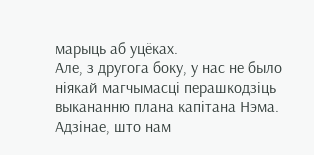марыць аб уцёках.
Але, з другога боку, у нас не было ніякай магчымасці перашкодзіць выкананню плана капітана Нэма. Адзінае, што нам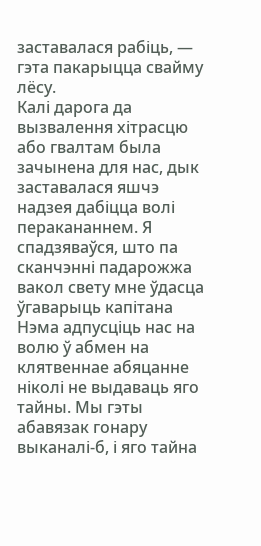заставалася рабіць, — гэта пакарыцца свайму лёсу.
Калі дарога да вызвалення хітрасцю або гвалтам была зачынена для нас, дык заставалася яшчэ надзея дабіцца волі перакананнем. Я спадзяваўся, што па сканчэнні падарожжа вакол свету мне ўдасца ўгаварыць капітана Нэма адпусціць нас на волю ў абмен на клятвеннае абяцанне ніколі не выдаваць яго тайны. Мы гэты абавязак гонару выканалі-б, і яго тайна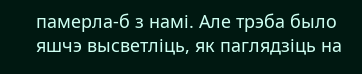памерла-б з намі. Але трэба было яшчэ высветліць, як паглядзіць на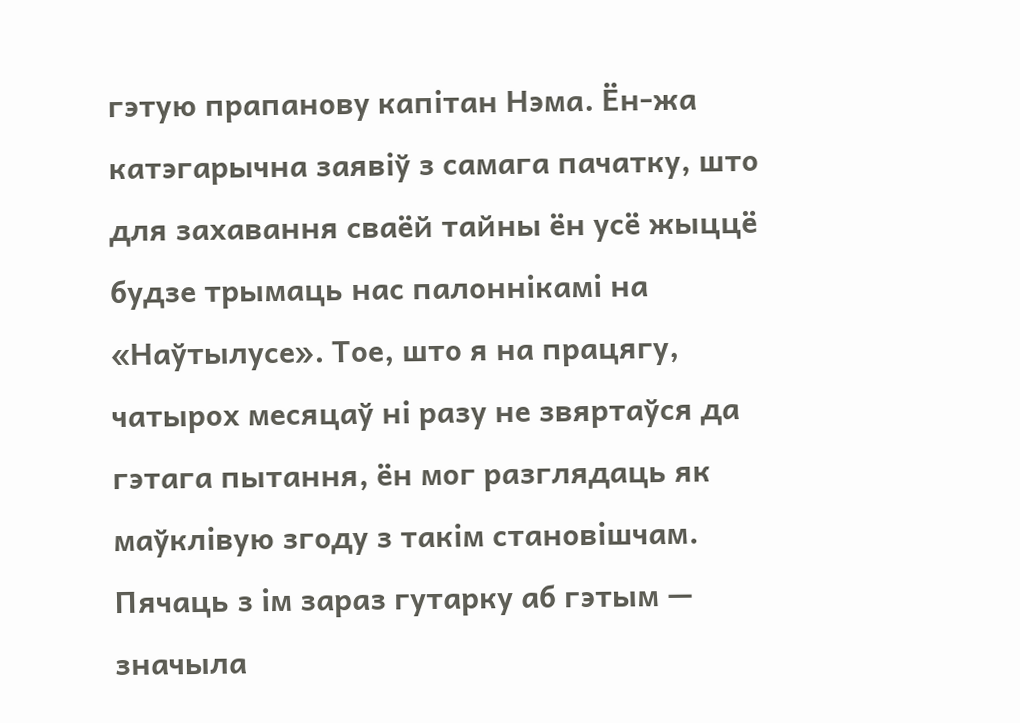гэтую прапанову капітан Нэма. Ён-жа катэгарычна заявіў з самага пачатку, што для захавання сваёй тайны ён усё жыццё будзе трымаць нас палоннікамі на «Наўтылусе». Тое, што я на працягу, чатырох месяцаў ні разу не звяртаўся да гэтага пытання, ён мог разглядаць як маўклівую згоду з такім становішчам. Пячаць з ім зараз гутарку аб гэтым — значыла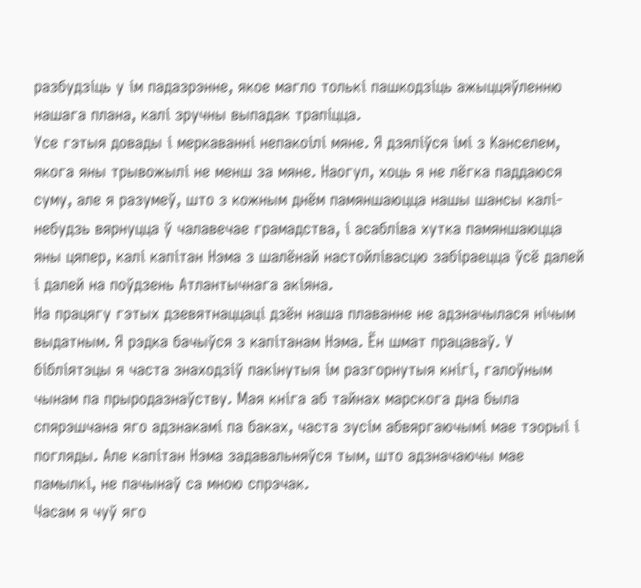разбудзіць у ім падазрэнне, якое магло толькі пашкодзіць ажыццяўленню нашага плана, калі зручны выпадак трапіцца.
Усе гэтыя довады і меркаванні непакоілі мяне. Я дзяліўся імі з Канселем, якога яны трывожылі не менш за мяне. Наогул, хоць я не лёгка паддаюся суму, але я разумеў, што з кожным днём памяншаюцца нашы шансы калі-небудзь вярнуцца ў чалавечае грамадства, і асабліва хутка памяншаюцца яны цяпер, калі капітан Нэма з шалёнай настойлівасцю забіраецца ўсё далей і далей на поўдзень Атлантычнага акіяна.
На працягу гэтых дзевятнаццаці дзён наша плаванне не адзначылася нічым выдатным. Я рэдка бачыўся з капітанам Нэма. Ён шмат працаваў. У бібліятэцы я часта знаходзіў пакінутыя ім разгорнутыя кнігі, галоўным чынам па прыродазнаўству. Мая кніга аб тайнах марскога дна была спярэшчана яго адзнакамі па баках, часта зусім абвяргаючымі мае тэорыі і погляды. Але капітан Нэма задавальняўся тым, што адзначаючы мае памылкі, не пачынаў са мною спрэчак.
Часам я чуў яго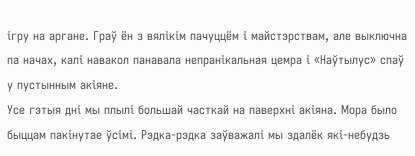ігру на аргане. Граў ён з вялікім пачуццём і майстэрствам, але выключна па начах, калі навакол панавала непранікальная цемра і «Наўтылус» спаў у пустынным акіяне.
Усе гэтыя дні мы плылі большай часткай на паверхні акіяна. Мора было быццам пакінутае ўсімі. Рэдка-рэдка заўважалі мы здалёк які-небудзь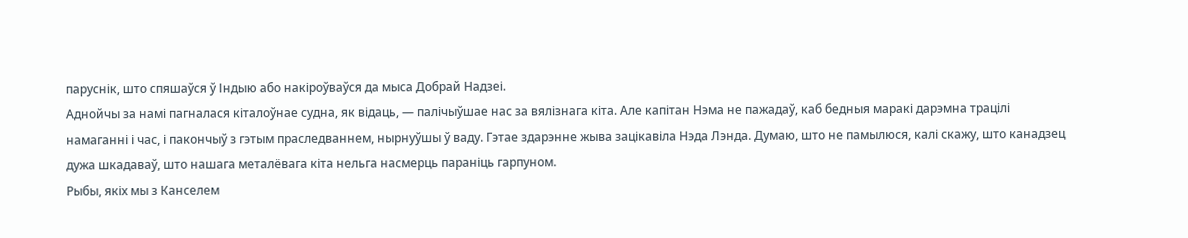паруснік, што спяшаўся ў Індыю або накіроўваўся да мыса Добрай Надзеі.
Аднойчы за намі пагналася кіталоўнае судна, як відаць, — палічыўшае нас за вялізнага кіта. Але капітан Нэма не пажадаў, каб бедныя маракі дарэмна трацілі намаганні і час, і пакончыў з гэтым праследваннем, нырнуўшы ў ваду. Гэтае здарэнне жыва зацікавіла Нэда Лэнда. Думаю, што не памылюся, калі скажу, што канадзец дужа шкадаваў, што нашага металёвага кіта нельга насмерць параніць гарпуном.
Рыбы, якіх мы з Канселем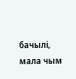бачылі, мала чым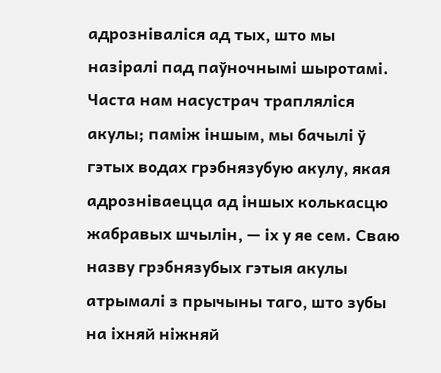адрозніваліся ад тых, што мы назіралі пад паўночнымі шыротамі. Часта нам насустрач трапляліся акулы; паміж іншым, мы бачылі ў гэтых водах грэбнязубую акулу, якая адрозніваецца ад іншых колькасцю жабравых шчылін, — іх у яе сем. Сваю назву грэбнязубых гэтыя акулы атрымалі з прычыны таго, што зубы на іхняй ніжняй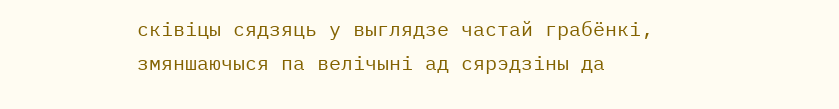сківіцы сядзяць у выглядзе частай грабёнкі, змяншаючыся па велічыні ад сярэдзіны да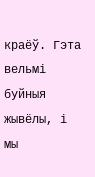краёў. Гэта вельмі буйныя жывёлы, і мы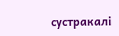сустракалі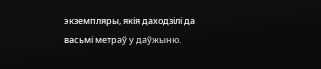экземпляры, якія даходзілі да васьмі метраў у даўжыню.